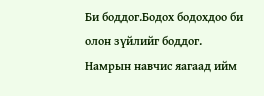Би боддог.Бодох бодохдоо би олон зүйлийг боддог.
Намрын навчис яагаад ийм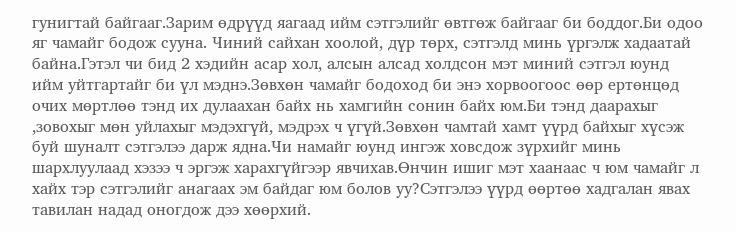гунигтай байгааг.Зарим өдрүүд яагаад ийм сэтгэлийг өвтгөж байгааг би боддог.Би одоо яг чамайг бодож сууна. Чиний сайхан хоолой, дүр төрх, сэтгэлд минь үргэлж хадаатай байна.Гэтэл чи бид 2 хэдийн асар хол, алсын алсад холдсон мэт миний сэтгэл юунд ийм уйтгартайг би үл мэднэ.Зөвхөн чамайг бодоход би энэ хорвоогоос өөр ертөнцөд очих мөртлөө тэнд их дулаахан байх нь хамгийн сонин байх юм.Би тэнд даарахыг ,зовохыг мөн уйлахыг мэдэхгүй, мэдрэх ч үгүй.Зөвхөн чамтай хамт үүрд байхыг хүсэж буй шуналт сэтгэлээ дарж ядна.Чи намайг юунд ингэж ховсдож зүрхийг минь шархлуулаад хэзээ ч эргэж харахгүйгээр явчихав.Өнчин ишиг мэт хаанаас ч юм чамайг л хайх тэр сэтгэлийг анагаах эм байдаг юм болов уу?Сэтгэлээ үүрд өөртөө хадгалан явах тавилан надад оногдож дээ хөөрхий.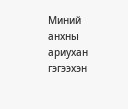Миний анхны ариухан гэгээхэн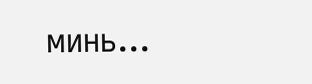минь...